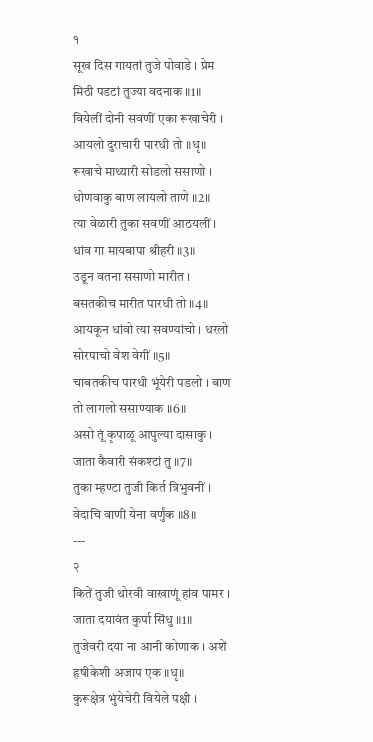१
सूख दिस गायतां तुजे पोवाडे । प्रेम मिठी पडटां तुज्या वदनाक ॥1॥
वियेलीं दोनी सवणीं एका रूखाचेरी । आयलो दुराचारी पारधी तो ॥धृ॥
रूखाचे माथ्यारी सोडलो ससाणो । धोणवाकु बाण लायलो ताणे ॥2॥
त्या वेळारी तुका सवणीं आठयलीं । धांव गा मायबापा श्रीहरी ॥3॥
उडून वतना ससाणो मारीत । बसतकीच मारीत पारधी तो ॥4॥
आयकून धांवो त्या सवण्यांचो । धरलो सोरपाचो वेश वेगीं ॥5॥
चाबतकीच पारधी भूंयेरी पडलो । बाण तो लागलो ससाण्याक ॥6॥
असो तूं कृपाळू आपुल्या दासाकु । जाता कैवारी संकश्टां तु ॥7॥
तुका म्हण्टा तुजी किर्त त्रिभुवनीं । वेदाचि वाणी येना वर्णुंक ॥8॥
---
२
कितें तुजी थोरवी वाखाणूं हांव पामर । जाता दयावंत कुर्पा सिंधु ॥1॥
तुजेवरी दया ना आनी कोणाक । अशें हृषीकेशी अजाप एक ॥धृ॥
कुरूक्षेत्र भुंयेचेरी वियेले पक्षी ।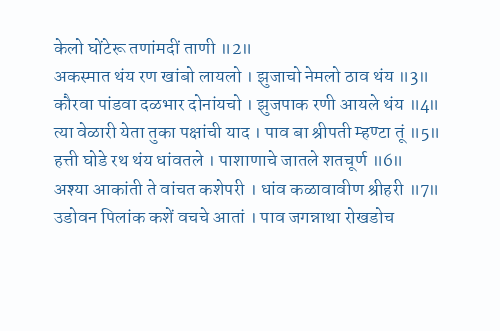केलो घोंटेरू तणांमदीं ताणी ॥2॥
अकस्मात थंय रण खांबो लायलो । झुजाचो नेमलो ठाव थंय ॥3॥
कौरवा पांडवा दळभार दोनांयचो । झुजपाक रणी आयले थंय ॥4॥
त्या वेळारी येता तुका पक्षांची याद । पाव बा श्रीपती म्हण्टा तूं ॥5॥
हत्ती घोडे रथ थंय धांवतले । पाशाणाचे जातले शतचूर्ण ॥6॥
अश्या आकांती ते वांचत कशेपरी । धांव कळावावीण श्रीहरी ॥7॥
उडोवन पिलांक कशें वचचे आतां । पाव जगन्नाथा रोखडोच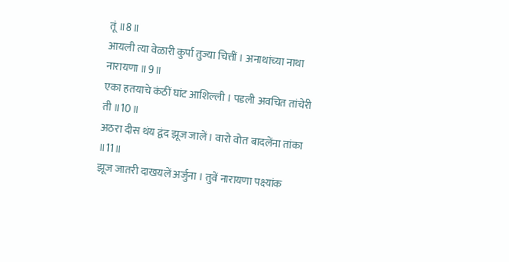तूं ॥8॥
आयली त्या वेळारी कुर्पा तुज्या चित्तीं । अनाथांच्या नाथा नारायणा ॥9॥
एका हतयाचे कंठीं घांट आशिल्ली । पडली अवचित तांचेरी ती ॥10॥
अठरा दीस थंय द्वंद झूज जालें । वारो वोत बादलेंना तांका ॥11॥
झूज जातरी दाखयलें अर्जुना । तुवें नारायणा पक्ष्यांक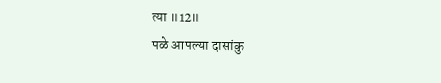त्या ॥12॥
पळे आपल्या दासांकु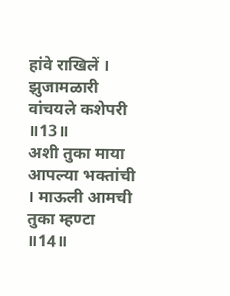हांवे राखिलें । झुजामळारी वांचयले कशेपरी ॥13॥
अशी तुका माया आपल्या भक्तांची । माऊली आमची तुका म्हण्टा ॥14॥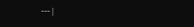--- |